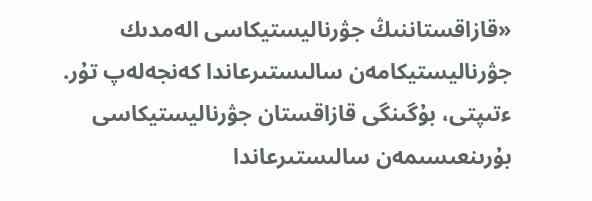«قازاقستاننىڭ جۋرناليستيكاسى الەمدىك جۋرناليستيكامەن سالىستىرعاندا كەنجەلەپ تۇر. ءتىپتى، بۇگىنگى قازاقستان جۋرناليستيكاسى بۇرىنعىسىمەن سالىستىرعاندا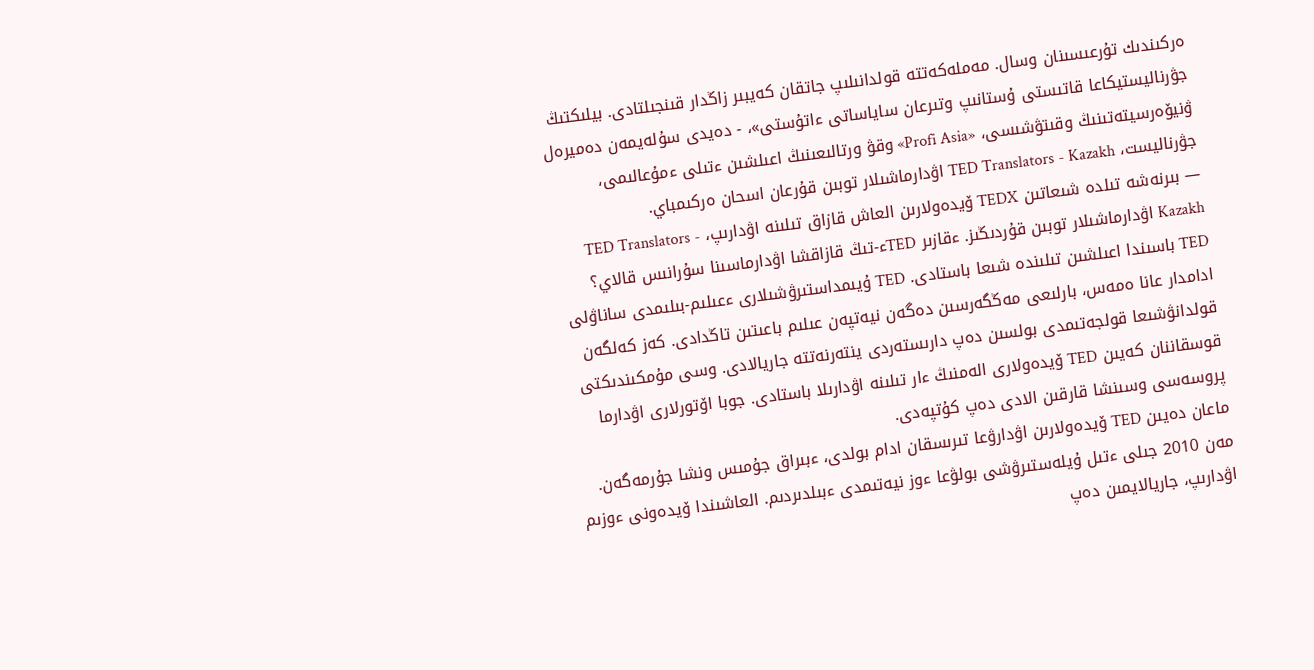ەركىندىك تۇرعىسىنان وسال. مەملەكەتتە قولدانىلىپ جاتقان كەيبىر زاڭدار قىنجىلتادى. بيلىكتىڭ جۋرناليستيكاعا قاتىستى ۇستانىپ وتىرعان ساياساتى ءاتۇستى»، - دەيدى سۇلەيمەن دەميرەل ۋنيۆەرسيتەتىنىڭ وقىتۋشىسى، «Profi Asia» وقۋ ورتالىعىنىڭ اعىلشىن ءتىلى ءمۇعالىمى، جۋرناليست، TED Translators - Kazakh اۋدارماشىلار توبىن قۇرعان اسحان ەركىمباي.
— بىرنەشە تىلدە شىعاتىن TEDX ۆيدەولارىن العاش قازاق تىلىنە اۋدارىپ، TED Translators - Kazakh اۋدارماشىلار توبىن قۇردىڭىز. ءقازىر TEDء-تىڭ قازاقشا اۋدارماسىنا سۇرانىس قالاي؟
TED باسىندا اعىلشىن تىلىندە شىعا باستادى. TED ۇيىمداستىرۋشىلارى ءعىلىم-بىلىمدى ساناۋلى ادامدار عانا ەمەس، بارلىعى مەڭگەرسىن دەگەن نيەتپەن عىلىم باعىتىن تاڭدادى. كەز كەلگەن قولدانۋشىعا قولجەتىمدى بولسىن دەپ دارىستەردى ينتەرنەتتە جاريالادى. وسى مۇمكىندىكتى قوسقاننان كەيىن TED ۆيدەولارى الەمنىڭ ءار تىلىنە اۋدارىلا باستادى. جوبا اۆتورلارى اۋدارما پروسەسى وسىنشا قارقىن الادى دەپ كۇتپەدى.
ماعان دەيىن TED ۆيدەولارىن اۋدارۋعا تىرىسقان ادام بولدى، ءبىراق جۇمىس ونشا جۇرمەگەن. مەن 2010 جىلى ءتىل ۇيلەستىرۋشى بولۋعا ءوز نيەتىمدى ءبىلدىردىم. العاشىندا ۆيدەونى ءوزىم اۋدارىپ، جاريالايمىن دەپ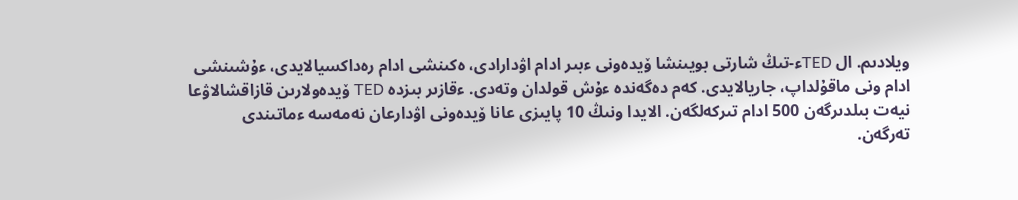ويلادىم. ال TEDء-تىڭ شارتى بويىنشا ۆيدەونى ءبىر ادام اۋدارادى، ەكىنشى ادام رەداكسيالايدى، ءۇشىنشى ادام ونى ماقۇلداپ، جاريالايدى. كەم دەگەندە ءۇش قولدان وتەدى. ءقازىر بىزدە TED ۆيدەولارىن قازاقشالاۋعا نيەت بىلدىرگەن 500 ادام تىركەلگەن. الايدا ونىڭ 10 پايىزى عانا ۆيدەونى اۋدارعان نەمەسە ءماتىندى تەرگەن.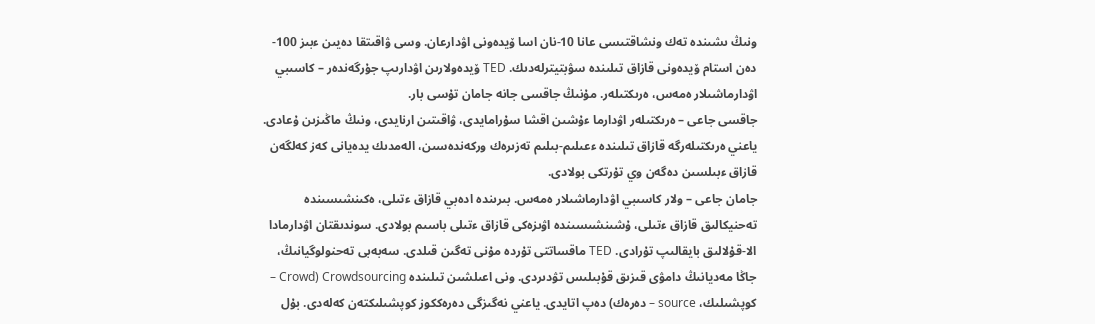ونىڭ ىشىندە تەك ونشاقتىسى عانا 10-نان اسا ۆيدەونى اۋدارعان. وسى ۋاقىتقا دەيىن ءبىز 100-دەن استام ۆيدەونى قازاق تىلىندە سۋبتيترلەدىك. TED ۆيدەولارىن اۋدارىپ جۇرگەندەر – كاسىبي اۋدارماشىلار ەمەس، ەرىكتىلەر. مۇنىڭ جاقسى جانە جامان تۇسى بار.
جاقسى جاعى – ەرىكتىلەر اۋدارما ءۇشىن اقشا سۇرامايدى، ۋاقىتىن ارنايدى، ونىڭ ماڭىزىن ۇعادى. ياعني ەرىكتىلەرگە قازاق تىلىندە ءعىلىم-بىلىم تەزىرەك وركەندەسىن، الەمدىك يدەيانى كەز كەلگەن قازاق ءبىلسىن دەگەن وي تۇرتكى بولادى.
جامان جاعى – ولار كاسىبي اۋدارماشىلار ەمەس. بىرىندە ادەبي قازاق ءتىلى، ەكىنشىسىندە تەحنيكالىق قازاق ءتىلى، ۇشىنشىسىندە اۋىزەكى قازاق ءتىلى باسىم بولادى. سوندىقتان اۋدارمادا الا-قۇلالىق بايقالىپ تۇرادى. TED ماقساتتى تۇردە مۇنى تەگىن قىلدى. سەبەبى تەحنولوگيانىڭ، جاڭا مەديانىڭ دامۋى قىزىق قۇبىلىس تۋدىردى. ونى اعىلشىن تىلىندە Crowdsourcing (Crowd – كوپشىلىك، source – دەرەك) دەپ اتايدى. ياعني نەگىزگى دەرەككوز كوپشىلىكتەن كەلەدى. بۇل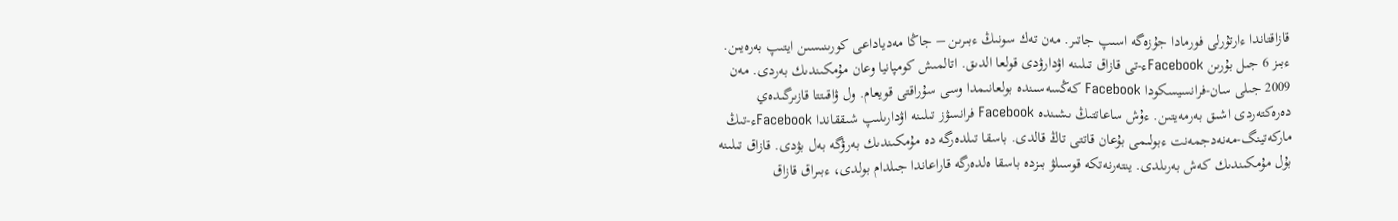قازاقتاندا ءارتۇرلى فورمادا جۇزەگە اسىپ جاتىر. مەن تەك سونىڭ ءبىرىن – جاڭا مەدياداعى كورىنىسىن ايتىپ بەرەيىن.
ءبىز 6 جىل بۇرىن Facebookء-تى قازاق تىلىنە اۋدارۋدى قولعا الدىق. اتالمىش كومپانيا وعان مۇمكىندىك بەردى. مەن 2009 جىلى سان-فرانسيسكودا Facebook كەڭسەسىندە بولعانىمدا وسى سۇراقتى قويعام. ول ۋاقىتتا قازىرگىدەي دەرەكتەردى اشىق بەرمەيتىن. ءۇش ساعاتتىڭ ىشىندە Facebook فرانسۋز تىلىنە اۋدارىلىپ شىققاندا Facebookء-تىڭ ماركەتينگ-مەنەدجمەنت ءبولىمى بۇعان قاتتى تاڭ قالدى. باسقا تىلدەرگە دە مۇمكىندىك بەرۋگە بەل بۋدى. قازاق تىلىنە بۇل مۇمكىندىك كەش بەرىلدى. ينتەرنەتكە قوسىلۋ بىزدە باسقا ەلدەرگە قاراعاندا جىلدام بولدى، ءبىراق قازاق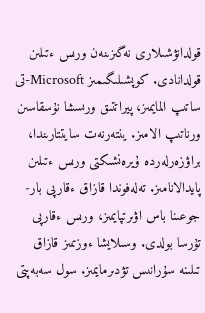قولدانۋشىلارى نەگىزىنەن ورىس ءتىلىن قولدانادى. كوپشىلىگىمىز Microsoft-تى ساتىپ المايمىز، پيراتتىق ورىسشا نۇسقاسىن ورناتىپ الامىز. ينتەرنەت سايتتارىندا، براۋزەرلەردە ۇيرەنشىكتى ورىس ءتىلىن پايدالانامىز. تەلەفوندا قازاق ءقارپى بار-جوعىنا باس اۋىرتپايمىز، ورىس ءقارپى تۇرسا بولدى. وسىلايشا ءوزىمىز قازاق تىلىنە سۇرانىس تۋدىرمايمىز. سول سەبەپتى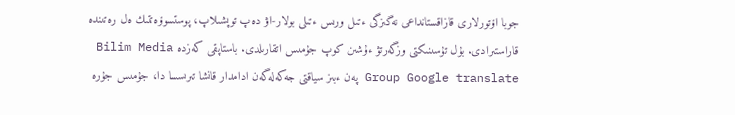جوبا اۆتورلارى قازاقستانداعى نەگىزگى ءتىل ورىس ءتىلى بولار-اۋ دەپ توپشىلاپ، پوستسوۆەتتىك ەل رەتىندە قاراستىرادى. بۇل تۇسىنىكتى وزگەرتۋ ءۇشىن كوپ جۇمىس اتقارىلدى. باستاپقى كەزدە Bilim Media Group Google translate پەن ءبىز سياقتى جەكەلەگەن ادامدار قانشا تىرىسسا دا، جۇمىس جۇرە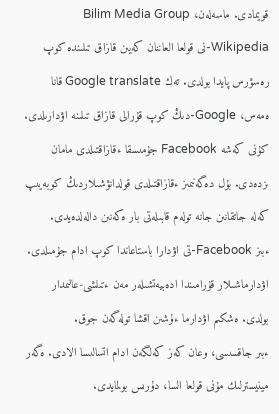قويمادى. ماسەلەن، Bilim Media Group Wikipedia-نى قولعا العاننان كەيىن قازاق تىلىندە كوپ رەسۋرس پايدا بولدى. تەك Google translate قانا ەمەس، Google-دىڭ كوپ قۇرالى قازاق تىلىنە اۋدارىلدى. كۇنى كەشە Facebook جۇمىسقا ءقازاقتىلدى مامان ىزدەدى. بۇل دەگەنىمىز ءقازاقتىلدى قولدانۋشىلاردىڭ كوبەيىپ كەلە جاتقانىن جانە تولەم قابىلەتى بار ەكەنىن دالەلدەيدى.
ءبىز Facebook-تى اۋدارا باستاعاندا كوپ ادام جۇمىلدى. اۋدارماشىلار قۇرامىندا ادەبيەتشىلەر مەن ءتىلشى-عالىمدار بولدى. ەشكىم اۋدارما ءۇشىن اقشا تولەگەن جوق.
ءبىر جاقسىسى، وعان كەز كەلگەن ادام اتسالىسا الادى. ەگەر مينيسترلىك مۇنى قولعا السا، دۇرىس بولمايدى.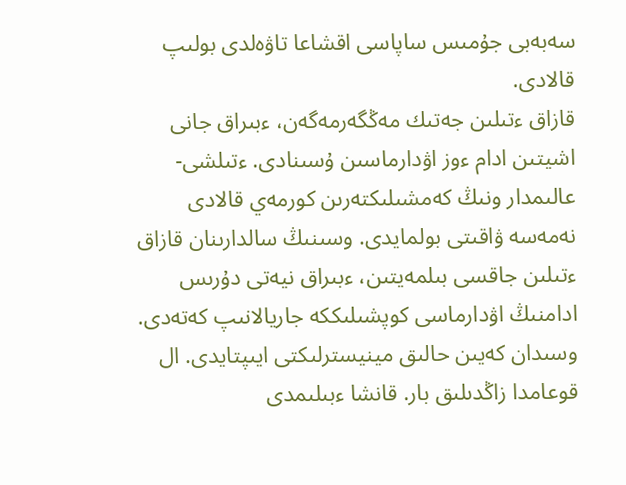سەبەبى جۇمىس ساپاسى اقشاعا تاۋەلدى بولىپ قالادى.
قازاق ءتىلىن جەتىك مەڭگەرمەگەن، ءبىراق جانى اشيتىن ادام ءوز اۋدارماسىن ۇسىنادى. ءتىلشى-عالىمدار ونىڭ كەمشىلىكتەرىن كورمەي قالادى نەمەسە ۋاقىتى بولمايدى. وسىنىڭ سالدارىنان قازاق ءتىلىن جاقسى بىلمەيتىن، ءبىراق نيەتى دۇرىس ادامنىڭ اۋدارماسى كوپشىلىككە جاريالانىپ كەتەدى. وسىدان كەيىن حالىق مينيسترلىكتى ايىپتايدى. ال قوعامدا زاڭدىلىق بار. قانشا ءبىلىمدى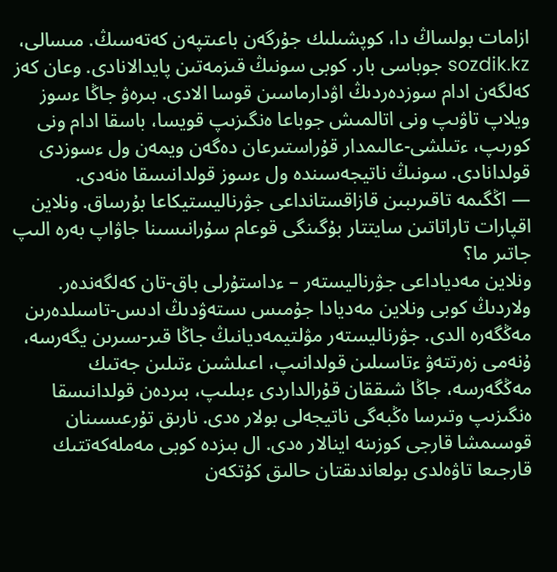ازامات بولساڭ دا، كوپشىلىك جۇرگەن باعىتپەن كەتەسىڭ. مىسالى، sozdik.kz جوباسى بار. كوبى سونىڭ قىزمەتىن پايدالانادى. وعان كەز كەلگەن ادام سوزدەردىڭ اۋدارماسىن قوسا الادى. بىرەۋ جاڭا ءسوز ويلاپ تاۋىپ ونى اتالمىش جوباعا ەنگىزىپ قويسا، باسقا ادام ونى كورىپ، ءتىلشى-عالىمدار قۇراستىرعان دەگەن ويمەن ول ءسوزدى قولدانادى. سونىڭ ناتيجەسىندە ول ءسوز قولدانىسقا ەنەدى.
— اڭگىمە تاقىرىبىن قازاقستانداعى جۋرناليستيكاعا بۇرساق. ونلاين اقپارات تاراتاتىن سايتتار بۇگىنگى قوعام سۇرانىسىنا جاۋاپ بەرە الىپ جاتىر ما؟
ونلاين مەدياداعى جۋرناليستەر – ءداستۇرلى باق-تان كەلگەندەر. ولاردىڭ كوبى ونلاين مەديادا جۇمىس ىستەۋدىڭ ادىس-تاسىلدەرىن مەڭگەرە الدى. جۋرناليستەر مۋلتيمەديانىڭ جاڭا قىر-سىرىن يگەرسە، ۇنەمى زەرتتەۋ ءتاسىلىن قولدانىپ، اعىلشىن ءتىلىن جەتىك مەڭگەرسە، جاڭا شىققان قۇرالداردى ءبىلىپ، بىردەن قولدانىسقا ەنگىزىپ وتىرسا ەڭبەگى ناتيجەلى بولار ەدى. نارىق تۇرعىسىنان قوسىمشا قارجى كوزىنە اينالار ەدى. ال بىزدە كوبى مەملەكەتتىك قارجىعا تاۋەلدى بولعاندىقتان حالىق كۇتكەن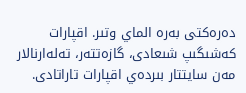دەرەكتى بەرە الماي وتىر. اقپارات كەشىگىپ شىعادى، گازەتتەر، تەلەارنالار مەن سايتتار بىردەي اقپارات تاراتادى.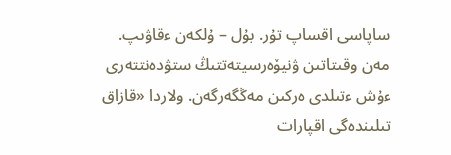ساپاسى اقساپ تۇر. بۇل – ۇلكەن ءقاۋىپ. مەن وقىتاتىن ۋنيۆەرسيتەتتىڭ ستۋدەنتتەرى ءۇش ءتىلدى ەركىن مەڭگەرگەن. ولاردا «قازاق تىلىندەگى اقپارات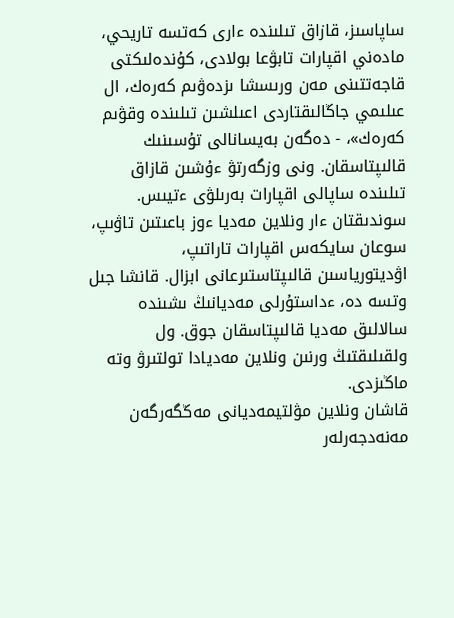ساپاسىز، قازاق تىلىندە ءارى كەتسە تاريحي، مادەني اقپارات تابۋعا بولادى، كۇندەلىكتى قاجەتتىنى مەن ورىسشا ىزدەۋىم كەرەك، ال عىلىمي جاڭالىقتاردى اعىلشىن تىلىندە وقۋىم كەرەك»، - دەگەن بەيسانالى تۇسىنىك قالىپتاسقان. ونى وزگەرتۋ ءۇشىن قازاق تىلىندە ساپالى اقپارات بەرىلۋى ءتيىس. سوندىقتان ءار ونلاين مەديا ءوز باعىتىن تاۋىپ، سوعان سايكەس اقپارات تاراتىپ، اۋديتورياسىن قالىپتاستىرعانى ابزال. قانشا جىل وتسە دە، ءداستۇرلى مەديانىڭ ىشىندە سالالىق مەديا قالىپتاسقان جوق. ول ولقىلىقتىڭ ورنىن ونلاين مەديادا تولتىرۋ وتە ماڭىزدى.
قاشان ونلاين مۋلتيمەديانى مەڭگەرگەن مەنەدجەرلەر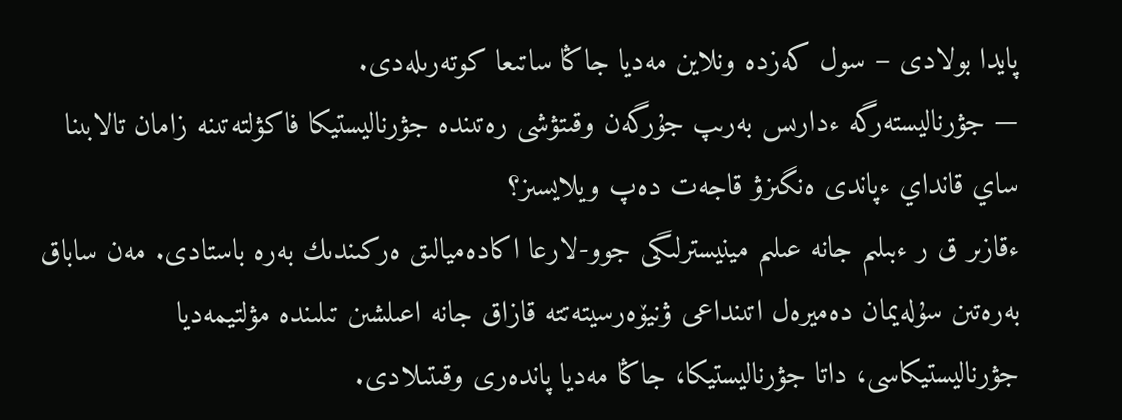پايدا بولادى – سول كەزدە ونلاين مەديا جاڭا ساتىعا كوتەرىلەدى.
— جۋرناليستەرگە ءدارىس بەرىپ جۇرگەن وقىتۋشى رەتىندە جۋرناليستيكا فاكۋلتەتىنە زامان تالابىنا ساي قانداي ءپاندى ەنگىزۋ قاجەت دەپ ويلايسىز؟
ءقازىر ق ر ءبىلىم جانە عىلىم مينيسترلىگى جوو-لارعا اكادەميالىق ەركىندىك بەرە باستادى. مەن ساباق بەرەتىن سۇلەيمان دەميرەل اتىنداعى ۋنيۆەرسيتەتتە قازاق جانە اعىلشىن تىلىندە مۋلتيمەديا جۋرناليستيكاسى، داتا جۋرناليستيكا، جاڭا مەديا پاندەرى وقىتىلادى.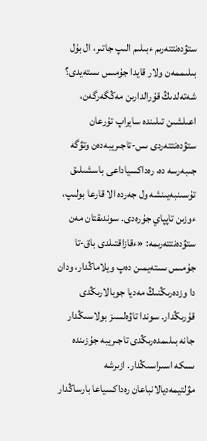ستۋدەنتتەرىم ءبىلىم الىپ جاتىر، ال بۇل بىلىممەن ولار قايدا جۇمىس ىستەيدى؟ شەتەلدىڭ قۇرالدارىن مەڭگەرگەن، اعىلشىن تىلىندە سايراپ تۇرعان ستۋدەنتتەردى ىس-تاجىريبەدەن وتۋگە جىبەرسە دە، رەداكسياداعى باسشىلىق تۇسىنبەيىنشە ول جەردە الا قارعا بولىپ، ءوزىن تاپپاي جۇرەدى. سوندىقتان مەن ستۋدەنتتەرىمە: «ءقازاقتىلدى باق-تا جۇمىس ىستەيمىن دەپ ويلاماڭدار، ودان دا وزدەرىڭنىڭ مەديا جوبالارىڭدى قۇرىڭدار. سوندا تاۋەلسىز بولاسىڭدار جانە بىلىمدەرىڭدى تاجىريبە جۇزىندە ىسكە اسىراسىڭدار. ازىرشە مۋلتيمەديالانباعان رەداكسياعا بارساڭدار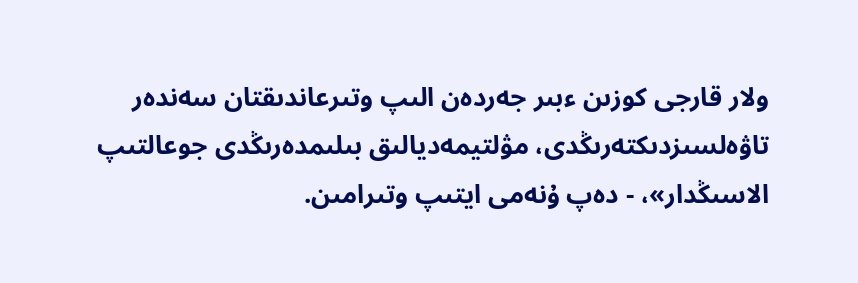ولار قارجى كوزىن ءبىر جەردەن الىپ وتىرعاندىقتان سەندەر تاۋەلسىزدىكتەرىڭدى، مۋلتيمەديالىق بىلىمدەرىڭدى جوعالتىپ الاسىڭدار»، - دەپ ۇنەمى ايتىپ وتىرامىن.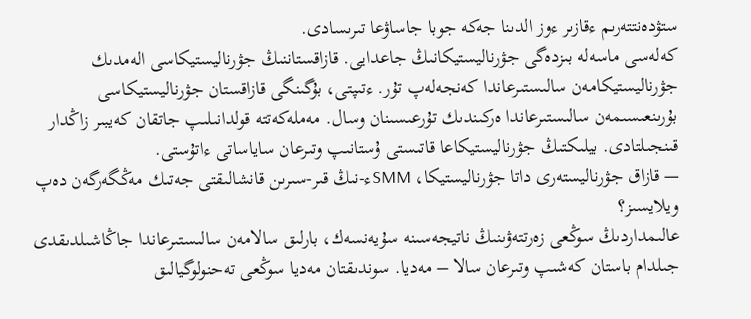ستۋدەنتتەرىم ءقازىر ءوز الدىنا جەكە جوبا جاساۋعا تىرىسادى.
كەلەسى ماسەلە بىزدەگى جۋرناليستيكانىڭ جاعدايى. قازاقستاننىڭ جۋرناليستيكاسى الەمدىك جۋرناليستيكامەن سالىستىرعاندا كەنجەلەپ تۇر. ءتىپتى، بۇگىنگى قازاقستان جۋرناليستيكاسى بۇرىنعىسىمەن سالىستىرعاندا ەركىندىك تۇرعىسىنان وسال. مەملەكەتتە قولدانىلىپ جاتقان كەيبىر زاڭدار قىنجىلتادى. بيلىكتىڭ جۋرناليستيكاعا قاتىستى ۇستانىپ وتىرعان ساياساتى ءاتۇستى.
— قازاق جۋرناليستەرى داتا جۋرناليستيكا، SMMء-نىڭ قىر-سىرىن قانشالىقتى جەتىك مەڭگەرگەن دەپ ويلايسىز؟
عالىمداردىڭ سوڭعى زەرتتەۋىنىڭ ناتيجەسىنە سۇيەنسەك، بارلىق سالامەن سالىستىرعاندا جاڭاشىلدىقدى جىلدام باستان كەشىپ وتىرعان سالا – مەديا. سوندىقتان مەديا سوڭعى تەحنولوگيالىق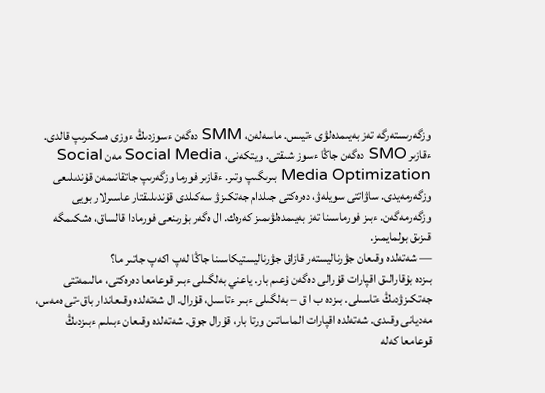وزگەرىستەرگە تەز بەيىمدەلۋى ءتيىس. ماسەلەن، SMM دەگەن ءسوزدىڭ ءوزى ەسكىرىپ قالدى. ءقازىر SMO دەگەن جاڭا ءسوز شىقتى. ويتكەنى، Social Media مەن Social Media Optimization بىرىگىپ وتىر. ءقازىر فورما وزگەرىپ جاتقانىمەن قۇندىلىعى وزگەرمەيدى. ساۋاتتى سويلەۋ، دەرەكتى جىلدام جەتكىزۋ سەكىلدى قۇندىلىقتار عاسىرلار بويى وزگەرمەگەن. ءبىز فورماسىنا تەز بەيىمدەلۋىمىز كەرەك. ال ەگەر بۇرىنعى فورمادا قالساق، ەشكىمگە قىزىق بولمايمىز.
— شەتەلدە وقىعان جۋرناليستەر قازاق جۋرناليستيكاسىنا جاڭا لەپ اكەپ جاتىر ما؟
بىزدە بۇقارالىق اقپارات قۇرالى دەگەن ۇعىم بار. ياعني بەلگىلى ءبىر قوعامعا دەرەكتى، مالىمەتتى جەتكىزۋدىڭ ءتاسىلى. بىزدە ب ا ق – بەلگىلى ءبىر ءتاسىل، قۇرال. ال شەتەلدە وقىعاندار باق-تى ەمەس، مەديانى وقىدى. شەتەلدە اقپارات الماساتىن ورتا بار، قۇرال جوق. شەتەلدە وقىعان ءبىلىم ءبىزدىڭ قوعامعا كەلە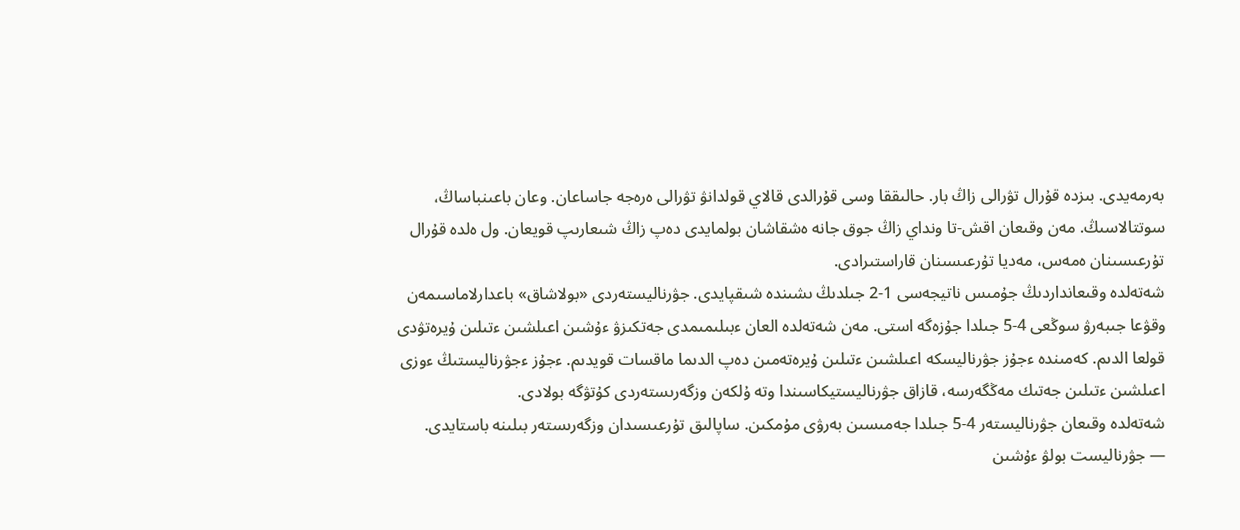بەرمەيدى. بىزدە قۇرال تۋرالى زاڭ بار. حالىققا وسى قۇرالدى قالاي قولدانۋ تۋرالى ەرەجە جاساعان. وعان باعىنباساڭ، سوتتالاسىڭ. مەن وقىعان اقش-تا ونداي زاڭ جوق جانە ەشقاشان بولمايدى دەپ زاڭ شىعارىپ قويعان. ول ەلدە قۇرال تۇرعىسىنان ەمەس، مەديا تۇرعىسىنان قاراستىرادى.
شەتەلدە وقىعانداردىڭ جۇمىس ناتيجەسى 1-2 جىلدىڭ ىشىندە شىقپايدى. جۋرناليستەردى «بولاشاق» باعدارلاماسىمەن وقۋعا جىبەرۋ سوڭعى 4-5 جىلدا جۇزەگە استى. مەن شەتەلدە العان ءبىلىمىمدى جەتكىزۋ ءۇشىن اعىلشىن ءتىلىن ۇيرەتۋدى قولعا الدىم. كەمىندە ءجۇز جۋرناليسكە اعىلشىن ءتىلىن ۇيرەتەمىن دەپ الدىما ماقسات قويدىم. ءجۇز ءجۋرناليستىڭ ءوزى اعىلشىن ءتىلىن جەتىك مەڭگەرسە، قازاق جۋرناليستيكاسىندا وتە ۇلكەن وزگەرىستەردى كۇتۋگە بولادى.
شەتەلدە وقىعان جۋرناليستەر 4-5 جىلدا جەمىسىن بەرۋى مۇمكىن. ساپالىق تۇرعىسىدان وزگەرىستەر بىلىنە باستايدى.
— جۋرناليست بولۋ ءۇشىن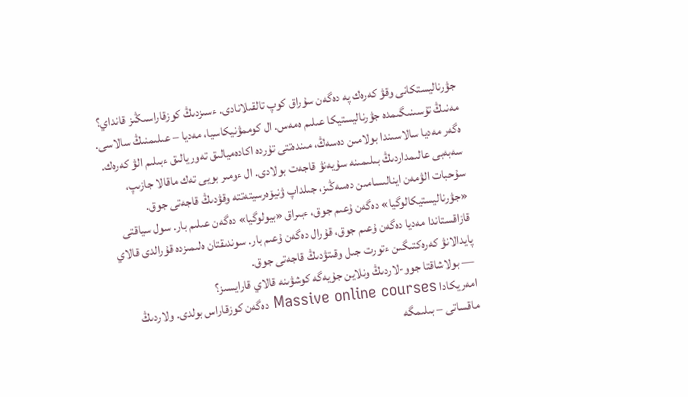جۋرناليستكانى وقۋ كەرەك پە دەگەن سۇراق كوپ تالقىلانادى. ءسىزدىڭ كوزقاراسىڭىز قانداي؟
مەنىڭ تۇسىنىگىمدە جۋرناليستيكا عىلىم ەمەس. ال كوممۋنيكاسيا، مەديا – عىلىمنىڭ سالاسى. ەگەر مەديا سالاسىندا بولامىن دەسەڭ، مىندەتتى تۇردە اكادەميالىق تەوريالىق ءبىلىم الۋ كەرەك. سەبەبى عالىمداردىڭ بىلىمىنە سۇيەنۋ قاجەت بولادى. ال ءومىر بويى تەك ماقالا جازىپ، سۇحبات الۋمەن اينالىسامىن دەسەڭىز، جىلداپ ۋنيۆەرسيتەتتە وقۋدىڭ قاجەتى جوق.
«جۋرناليستيكالوگيا» دەگەن ۇعىم جوق، ءبىراق «بيولوگيا» دەگەن عىلىم بار. سول سياقتى قازاقستاندا مەديا دەگەن ۇعىم جوق، قۇرال دەگەن ۇعىم بار. سوندىقتان ەلىمىزدە قۇرالدى قالاي پايدالانۋ كەرەكتىگىن ءتورت جىل وقىتۋدىڭ قاجەتى جوق.
— بولاشاقتا جوو-لاردىڭ ونلاين جۇيەگە كوشۋىنە قالاي قارايسىز؟
امەريكادا Massive online courses دەگەن كوزقاراس بولدى. ولاردىڭ ماقساتى – بىلىمگە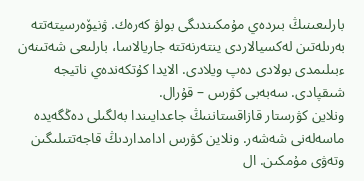بارلىعىنىڭ بىردەي مۇمكىندىگى بولۋ كەرەك. ۋنيۆەرسيتەتتە بەرىلەتىن لەكسيالاردى ينتەرنەتتە جاريالاسا، بارلىعى شەتىنەن ءبىلىمدى بولادى دەپ ويلادى. الايدا كۇتكەندەي ناتيجە شىقپادى. سەبەبى كۋرس – قۇرال.
ونلاين كۋرستار قازاقستاننىڭ جاعدايىندا بەلگىلى دەڭگەيدە ماسەلەنى شەشەر. ونلاين كۋرس ادامداردىڭ قاجەتتىلىگىن وتەۋى مۇمكىن. ال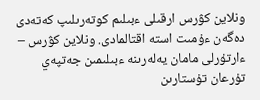ونلاين كۋرس ارقىلى ءبىلىم كوتەرىلىپ كەتەدى دەگەن ءۇمىت استە اقتالمادى. ونلاين كۋرس – ءارتۇرلى مامان يەلەرىنە ءبىلىمىن جەتپەي تۇرعان تۇستارىن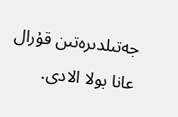جەتىلدىرەتىن قۇرال عانا بولا الادى.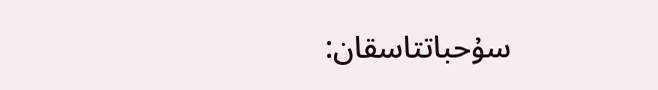سۇحباتتاسقان: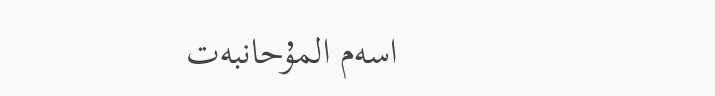اسەم المۇحانبەت